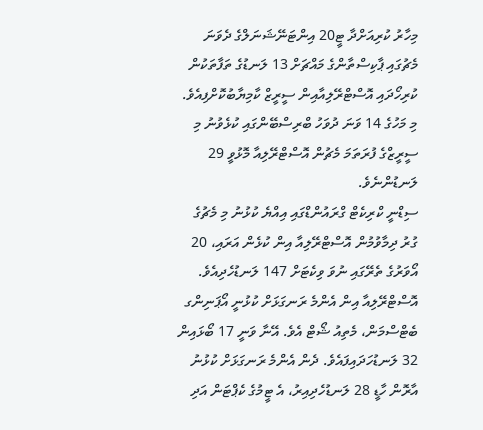މިހާރު ކުރިއަށްދާ ޓީ20 އިންޓަނޭޝަނަލްގެ ދެވަނަ މެޗުގައި ޕާކިސްތާންގެ މައްޗަށް 13 ލަނޑުގެ ތަފާތަކުން ކުރިހޯދައި އޮސްޓްރޭލިއާއިން ސީރީޒް ކާމިޔާބުކޮށްފިއެވެ.
މި މަހުގެ 14 ވަނަ ދުވަހު ބްރިސްބޭންގައި ކުޅެވުނު މި ސީރީޒްގެ ފުރަތަމަ މެޗުން އޮސްޓްރޭލިއާ މޮޅުވީ 29 ލަނޑުންނެވެ.
ސިޑްނީ ކްރިކެޓް ގްރައުންޑްގައި އިއްޔެ ކުޅުނު މި މެޗުގެ ގުރު ދިމާވުމުން އޮސްޓްރޭލިއާ އިން ކުޅެން އަރައި، 20 އޯވަރުގެ ތެރޭގައި ނުވަ ވިކެޓަށް 147 ލަނޑުހެދިއެވެ. އޮސްޓްރޭލިއާ އިން އެންމެ ރަނގަޅަށް ކުޅުނީ އޯޕަނިންގ ބެޓްސްމަން، މެތިއު ޝޯޓް އެވެ. އޭނާ ވަނީ 17 ބޯޅައިން 32 ލަނޑުހަދައިފައެވެ. ދެން އެންމެ ރަނގަޅަށް ކުޅުނު އާރޮން ހާޑީ 28 ލަނޑުހެދިއިރު، އެ ޓީމުގެ ކެޕްޓަން އަދި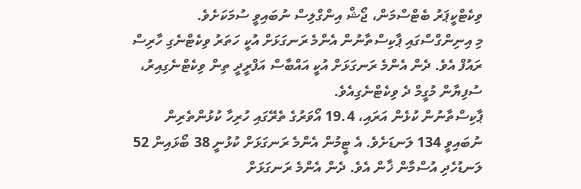ވިކެޓްކީޕަރު ބެޓްސްމަން، ޖޯޝް އިންގްލިސް ނުބައިވީ ސުމަކަށެވެ.
މި އިނިންގްސްގައި ޕާކިސްތާނުން އެންމެ ރަނގަޅަށް އުކީ ހަތަރު ވިކެޓްނެގި ހާރިސް ރައުފް އެވެ. ދެން އެންމެ ރަނގަޅަށް އުކީ އައްބާސް އަފްރީދީ ތިން ވިކެޓްނެގިއިރު، ސުފިޔާން މުގީމް ދެ ވިކެޓްނެގިއެވެ.
ޕާކިސްތާނުން ކުޅެން އަރައި، 19.4 އޯވަރުގެ ތެރޭގައި ހުރިހާ ކުޅުންތެރިން ނުބައިވީ 134 ލަނޑަށެވެ. އެ ޓީމުން އެންމެ ރަނގަޅަށް ކުޅުނީ 38 ބޯޅައިން 52 ލަނޑުހެދި އުސްމާން ޚާން އެވެ. ދެން އެންމެ ރަނގަޅަށް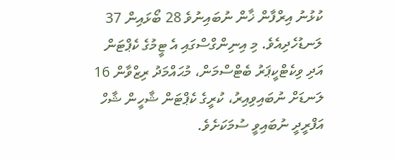ކުޅުނު އިރްފާން ޚާން ނުބައިނުވެ 28 ބޯޅައިން 37 ލަނޑުހެދިއެވެ. މި އިނިންގްސްގައި އެ ޓީމުގެ ކެޕްޓަން އަދި ވިކެޓްކީޕަރު ބެޓްސްމަން، މުޙައްމަދު ރިޒްވާން 16 ލަނޑަށް ނުބައިވިއިރު، ކުރީގެ ކެޕްޓަން ޝާހީން ޝާހް އަފްރީދީ ނުބައިވީ ސުމަކަށެވެ.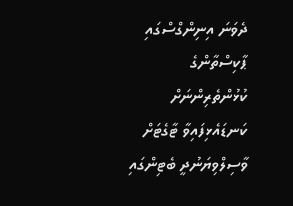ދެވަނަ އިނިންގްސްގައި ޕާކިސްތާންގެ ކުޅުންތެރިންނަށް ކަނޑައެޅިފައިވާ ޓާގެޓަށް ވާސިލްވިޔަނުދީ ބެޓިންގައި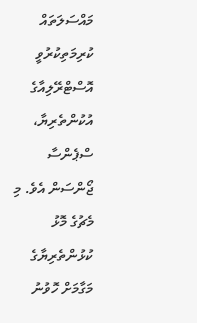މައްސަލަތައް ކުރިމަތިކުރުވީ އޮސްޓްރޭލިއާގެ އުކުންތެރިޔާ، ސްޕެންސާ ޖޯންސަން އެވެ. މި މެޗުގެ މޮޅު ކުޅުންތެރިޔާގެ މަގާމަށް ހޮވުނު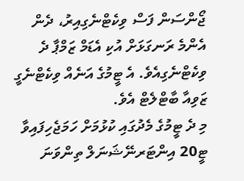ޖޯންސަން ފަސް ވިކެޓްނެގިއިރު، ދެން އެންމެ ރަނގަޅަށް އުކި އެޑަމް ޒަމްޕާ ދެ ވިކެޓްނެގިއެވެ. އެ ޓީމުގެ އަނެއް ވިކެޓްނެގީ ޒަވިއާ ބާޓްލެޓް އެވެ.
މި ދެ ޓީމުގެ މެދުގައި ކުޅުމަށް ހަމަޖެހިފައިވާ ޓީ20 އިންޓަރނޭޝަނަލް ތިންވަނަ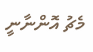މެޗު އޮންނާނީ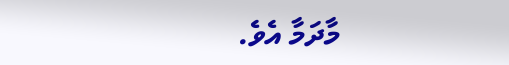މާދަމާ އެވެ.